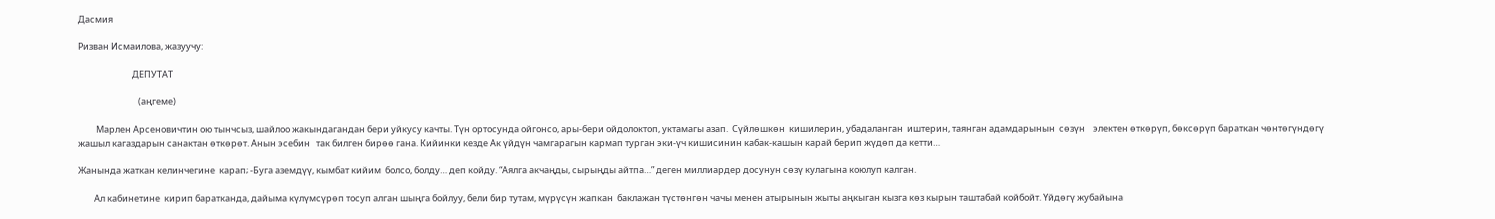Дасмия

Ризван Исмаилова, жазуучу:

                           ДЕПУТАТ

                              (аңгеме)

         Марлен Арсеновичтин ою тынчсыз, шайлоо жакындагандан бери уйкусу качты. Түн ортосунда ойгонсо, ары-бери ойдолоктоп, уктамагы азап.  Сүйлөшкөн  кишилерин, убадаланган  иштерин, таянган адамдарынын  сөзүн    электен өткөрүп, бөксөрүп бараткан чөнтөгүндөгү жашыл кагаздарын санактан өткөрөт. Анын эсебин   так билген бирөө гана. Кийинки кезде Ак үйдүн чамгарагын кармап турган эки-үч кишисинин кабак-кашын карай берип жүдөп да кетти…

Жанында жаткан келинчегине  карап; -Буга аземдүү, кымбат кийим  болсо, болду… деп койду. “Аялга акчаңды, сырыңды айтпа…” деген миллиардер досунун сөзү кулагына коюлуп калган.

        Ал кабинетине  кирип баратканда, дайыма күлүмсүрөп тосуп алган шыңга бойлуу, бели бир тутам, мүрүсүн жапкан  баклажан түстөнгөн чачы менен атырынын жыты аңкыган кызга көз кырын таштабай койбойт. Үйдөгү жубайына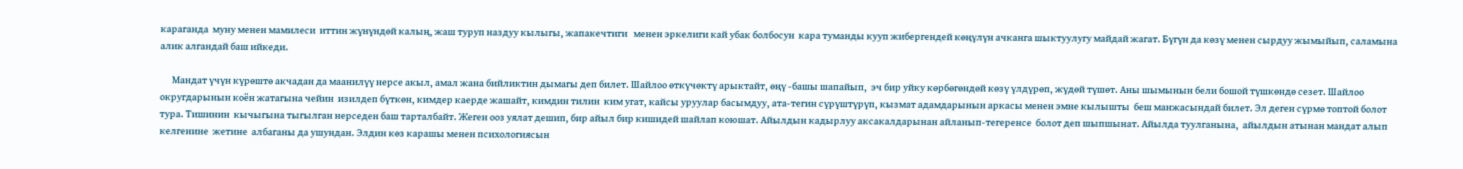караганда  муну менен мамилеси  иттин жүнүндөй калың, жаш туруп наздуу кылыгы, жапакечтиги   менен эркелиги кай убак болбосун  кара туманды кууп жибергендей көңүлүн ачканга шыктуулугу майдай жагат. Бүгүн да көзү менен сырдуу жымыйып, саламына алик алгандай баш ийкеди.

      Мандат үчүн күрөштө акчадан да маанилүү нерсе акыл, амал жана бийликтин дымагы деп билет. Шайлоо өткүчөктү арыктайт, өңү -башы шапайып,  эч бир уйку көрбөгөндөй көзү үлдүрөп, жүдөй түшөт. Аны шымынын бели бошой түшкөндө сезет. Шайлоо округдарынын коён жатагына чейин  изилдеп бүткөн, кимдер каерде жашайт, кимдин тилин  ким угат, кайсы уруулар басымдуу, ата-тегин сүрүштүрүп, кызмат адамдарынын аркасы менен эмне кылышты  беш манжасындай билет. Эл деген сүрмө топтой болот тура. Тишинин  кычыгына тыгылган нерседен баш тарталбайт. Жеген ооз уялат дешип, бир айыл бир кишидей шайлап коюшат. Айылдын кадырлуу аксакалдарынан айланып-тегеренсе  болот деп шыпшынат. Айылда туулганына,  айылдын атынан мандат алып келгенине  жетине  албаганы да ушундан. Элдин көз карашы менен психологиясын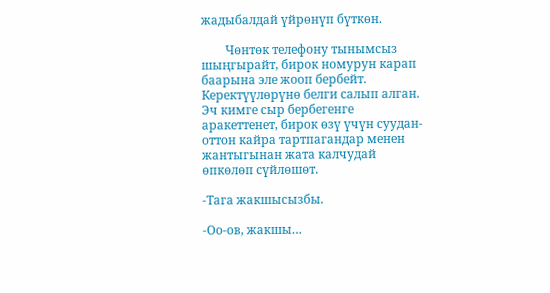жадыбалдай үйрөнүп бүткөн.

        Чөнтөк телефону тынымсыз шыңгырайт, бирок номурун карап баарына эле жооп бербейт. Керектүүлөрүнө белги салып алган. Эч кимге сыр бербегенге аракеттенет, бирок өзү үчүн суудан-оттон кайра тартпагандар менен жантыгынан жата калчудай  өпкөлөп сүйлөшөт.

-Тага жакшысызбы.

-Оо-ов, жакшы…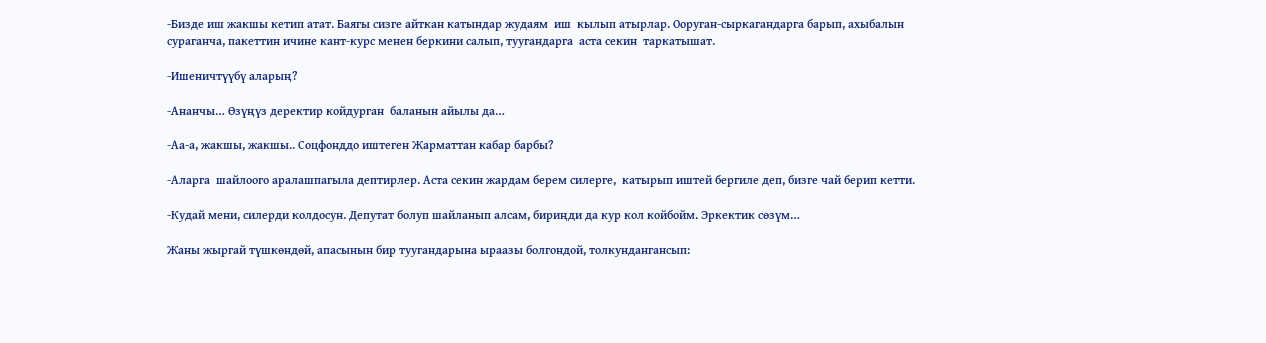-Бизде иш жакшы кетип атат. Баягы сизге айткан катындар жудаям  иш  кылып атырлар. Ооруган-сыркагандарга барып, ахыбалын сураганча, пакеттин ичине кант-курс менен беркини салып, туугандарга  аста секин  таркатышат.

-Ишеничтүүбү аларың?

-Ананчы… Өзүңүз деректир койдурган  баланын айылы да…

-Аа-а, жакшы, жакшы.. Соцфонддо иштеген Жарматтан кабар барбы?

-Аларга  шайлоого аралашпагыла дептирлер. Аста секин жардам берем силерге,  катырып иштей бергиле деп, бизге чай берип кетти.

-Кудай мени, силерди колдосун. Депутат болуп шайланып алсам, бириңди да кур кол койбойм. Эркектик сөзүм…

Жаны жыргай түшкөндөй, апасынын бир туугандарына ыраазы болгондой, толкундангансып: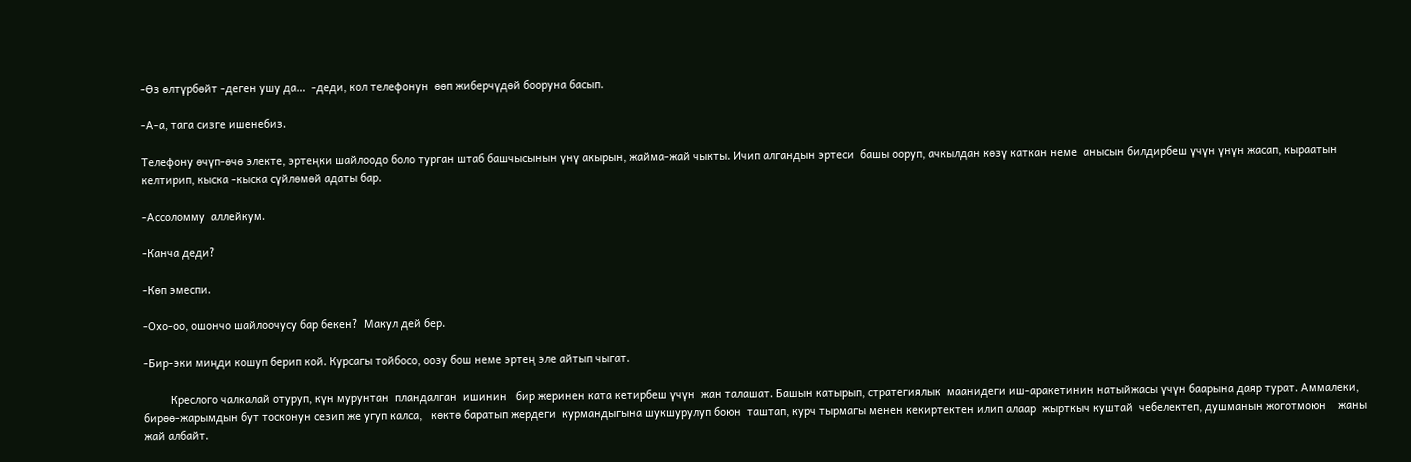-Өз өлтүрбөйт -деген ушу да…  -деди, кол телефонун  өөп жиберчүдөй бооруна басып.

-А-а, тага сизге ишенебиз.

Телефону өчүп-өчө электе, эртеңки шайлоодо боло турган штаб башчысынын үнү акырын, жайма-жай чыкты. Ичип алгандын эртеси  башы ооруп, ачкылдан көзү каткан неме  анысын билдирбеш үчүн үнүн жасап, кыраатын келтирип, кыска -кыска сүйлөмөй адаты бар.

-Ассоломму  аллейкум.

-Канча деди?

-Көп эмеспи.

-Охо-оо, ошончо шайлоочусу бар бекен?  Макул дей бер.

-Бир-эки миңди кошуп берип кой. Курсагы тойбосо, оозу бош неме эртең эле айтып чыгат.

         Креслого чалкалай отуруп, күн мурунтан  пландалган  ишинин   бир жеринен ката кетирбеш үчүн  жан талашат. Башын катырып, стратегиялык  маанидеги иш-аракетинин натыйжасы үчүн баарына даяр турат. Аммалеки, бирөө-жарымдын бут тосконун сезип же угуп калса,   көктө баратып жердеги  курмандыгына шукшурулуп боюн  таштап, курч тырмагы менен кекиртектен илип алаар  жырткыч куштай  чебелектеп, душманын жоготмоюн    жаны жай албайт.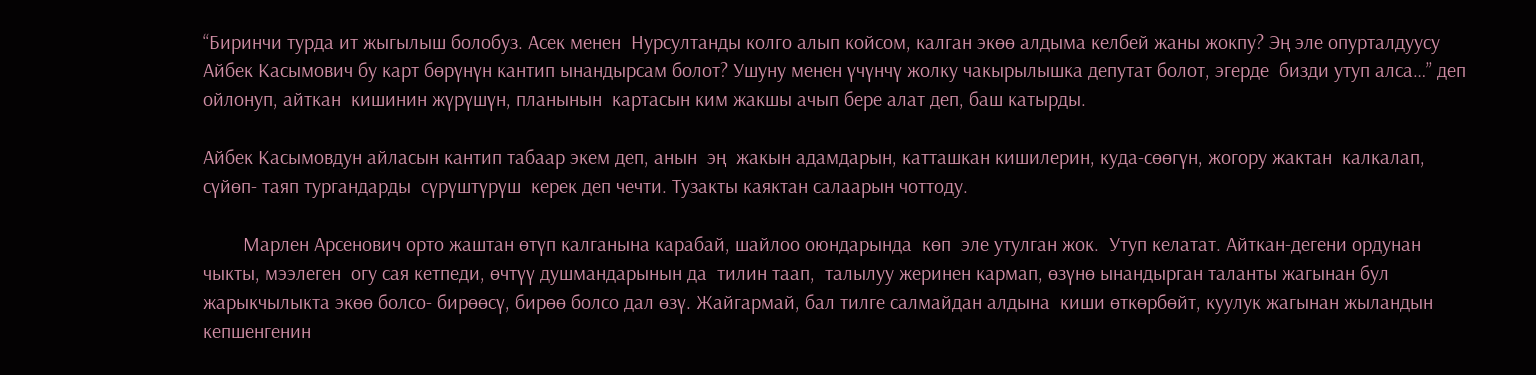“Биринчи турда ит жыгылыш болобуз. Асек менен  Нурсултанды колго алып койсом, калган экөө алдыма келбей жаны жокпу? Эң эле опурталдуусу  Айбек Касымович бу карт бөрүнүн кантип ынандырсам болот? Ушуну менен үчүнчү жолку чакырылышка депутат болот, эгерде  бизди утуп алса…” деп ойлонуп, айткан  кишинин жүрүшүн, планынын  картасын ким жакшы ачып бере алат деп, баш катырды.

Айбек Касымовдун айласын кантип табаар экем деп, анын  эң  жакын адамдарын, катташкан кишилерин, куда-сөөгүн, жогору жактан  калкалап, сүйөп- таяп тургандарды  сүрүштүрүш  керек деп чечти. Тузакты каяктан салаарын чоттоду.

        Марлен Арсенович орто жаштан өтүп калганына карабай, шайлоо оюндарында  көп  эле утулган жок.  Утуп келатат. Айткан-дегени ордунан чыкты, мээлеген  огу сая кетпеди, өчтүү душмандарынын да  тилин таап,  талылуу жеринен кармап, өзүнө ынандырган таланты жагынан бул жарыкчылыкта экөө болсо- бирөөсү, бирөө болсо дал өзү. Жайгармай, бал тилге салмайдан алдына  киши өткөрбөйт, куулук жагынан жыландын кепшенгенин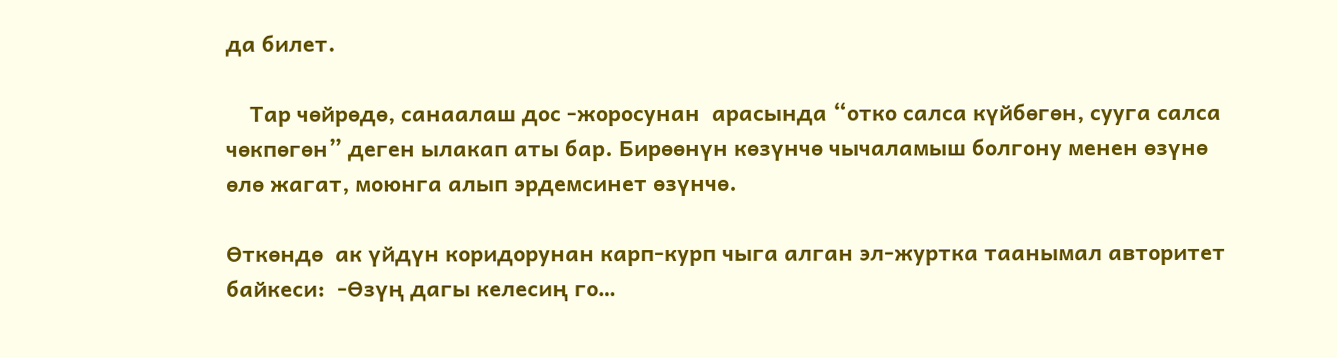да билет.

    Тар чөйрөдө, санаалаш дос -жоросунан  арасында “отко салса күйбөгөн, сууга салса чөкпөгөн” деген ылакап аты бар. Бирөөнүн көзүнчө чычаламыш болгону менен өзүнө өлө жагат, моюнга алып эрдемсинет өзүнчө.

Өткөндө  ак үйдүн коридорунан карп-курп чыга алган эл-журтка таанымал авторитет байкеси:  -Өзүң дагы келесиң го…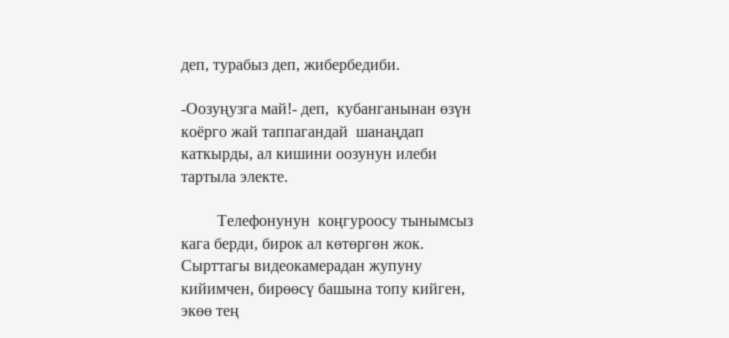деп, турабыз деп, жибербедиби.

-Оозуңузга май!- деп,  кубанганынан өзүн коёрго жай таппагандай  шанаңдап каткырды, ал кишини оозунун илеби  тартыла электе.

         Телефонунун  коңгуроосу тынымсыз кага берди, бирок ал көтөргөн жок. Сырттагы видеокамерадан жупуну кийимчен, бирөөсү башына топу кийген, экөө тең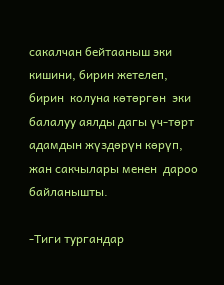сакалчан бейтааныш эки кишини, бирин жетелеп, бирин  колуна көтөргөн  эки балалуу аялды дагы үч-төрт адамдын жүздөрүн көрүп, жан сакчылары менен  дароо байланышты.

-Тиги тургандар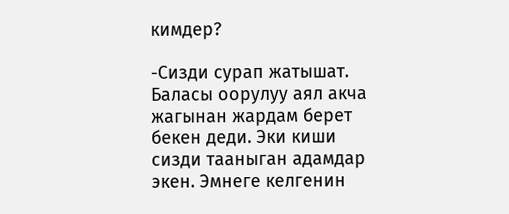кимдер?

-Сизди сурап жатышат. Баласы оорулуу аял акча жагынан жардам берет бекен деди. Эки киши сизди тааныган адамдар экен. Эмнеге келгенин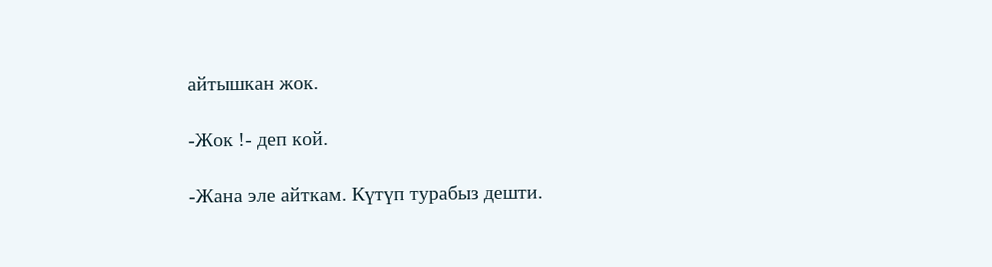айтышкан жок.

-Жок !- деп кой.

-Жана эле айткам. Күтүп турабыз дешти.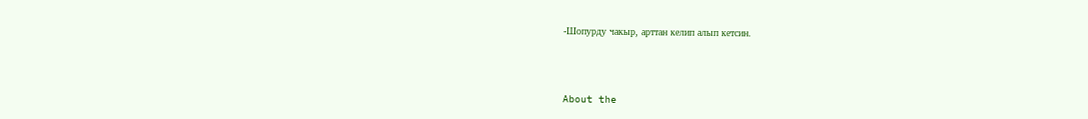-Шопурду чакыр, арттан келип алып кетсин.



About the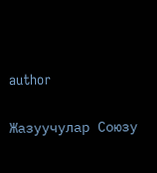author

Жазуучулар Союзу